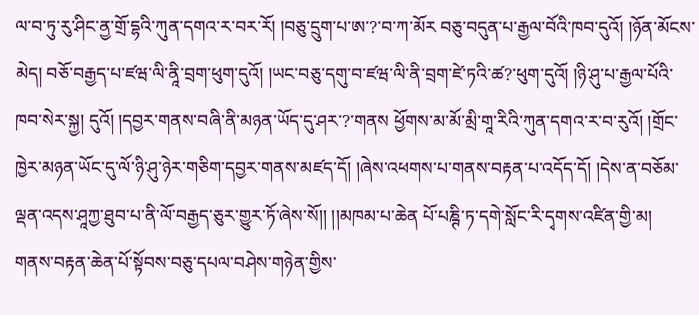ལ་བ་ཏུ་རུ་ཤིང་ནྱ་གྲོ་དྷའི་ཀུན་དགའ་ར་བར་རོ། །བཅུ་དྲུག་པ་ཨ་?་བ་ཀ་མོར བཅུ་བདུན་པ་རྒྱལ་བོའི་ཁབ་དུའོ། །ཉོན་མོངས་མེད། བཅོ་བརྒྱད་པ་ཛཝ་ལི་ནཱི་བྲག་ཕུག་དུའོ། །ཡང་བཅུ་དགུ་བ་ཛཝ་ལི་ནི་བྲག་ཛེ་ཏའི་ཚ?་ཕུག་དུའོ། །ཉི་ཤུ་པ་རྒྱལ་པོའི་ཁབ་སེར་སྐྱ། དུའོ། །དབྱར་གནས་བཞི་ནི་མཉན་ཡོད་དུ་ཤར་?་གནས ཕྱོགས་མ་མོ་མྲི་གཱ་རིའི་ཀུན་དགའ་ར་བ་རུའོ། །གྲོང་ཁྱེར་མཉན་ཡོང་དུ་ལོ་ཉི་ཤུ་ཉེར་གཅིག་དབྱར་གནས་མཛད་དོ། །ཞེས་འཕགས་པ་གནས་བརྟན་པ་འདོད་དོ། །དེས་ན་བཅོམ་ལྡན་འདས་ཤཱཀྱ་ཐུབ་པ་ནི་ལོ་བརྒྱད་ཅུར་གྱུར་ཏོ་ཞེས་སོ།། །།མཁམ་པ་ཆེན པོ་པཎྚི་ཏ་དགེ་སློང་རི་དྭགས་འཛིན་གྱི་མ། གནས་བརྟན་ཆེན་པོ་སྟོབས་བཅུ་དཔལ་བཤེས་གཉེན་གྱིས་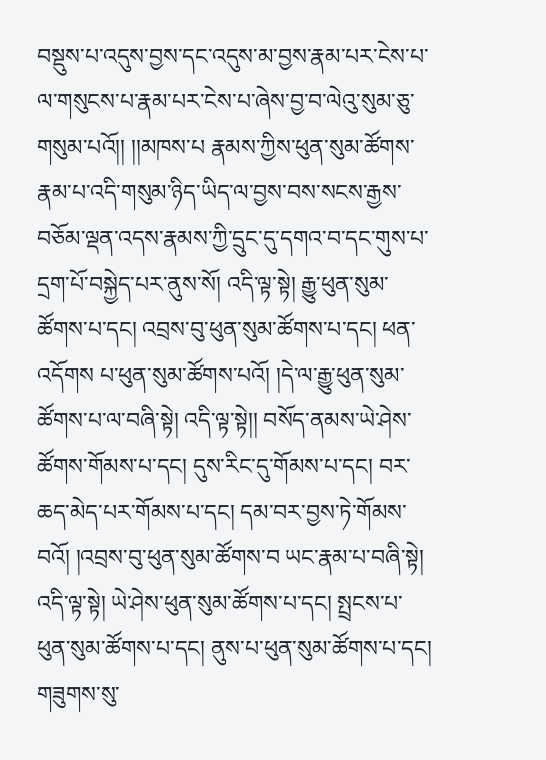བསྡུས་པ་འདུས་བྱས་དང་འདུས་མ་བྱས་རྣམ་པར་ངེས་པ་ལ་གསུངས་པ་རྣམ་པར་ངེས་པ་ཞེས་བྱ་བ་ལེའུ་སུམ་ཅུ་གསུམ་པའོ།། །།མཁས་པ རྣམས་ཀྱིས་ཕུན་སུམ་ཚོགས་རྣམ་པ་འདི་གསུམ་ཉིད་ཡིད་ལ་བྱས་བས་སངས་རྒྱས་བཅོམ་ལྡན་འདས་རྣམས་ཀྱི་དྲུང་དུ་དགའ་བ་དང་གུས་པ་དྲག་པོ་བསྐྱེད་པར་ནུས་སོ། འདི་ལྟ་སྟེ། རྒྱུ་ཕུན་སུམ་ཚོགས་པ་དང། འབྲས་བུ་ཕུན་སུམ་ཚོགས་པ་དང། ཕན་འདོགས པ་ཕུན་སུམ་ཚོགས་པའོ། །དེ་ལ་རྒྱུ་ཕུན་སུམ་ཚོགས་པ་ལ་བཞི་སྟེ། འདི་ལྟ་སྟེ།། བསོད་ནམས་ཡེ་ཤེས་ཚོགས་གོམས་པ་དང། དུས་རིང་དུ་གོམས་པ་དང། བར་ཆད་མེད་པར་གོམས་པ་དང། དམ་བར་བྱས་ཏེ་གོམས་བའོ། །འབྲས་བུ་ཕུན་སུམ་ཚོགས་བ ཡང་རྣམ་པ་བཞི་སྟེ། འདི་ལྟ་སྟེ། ཡེ་ཤེས་ཕུན་སུམ་ཚོགས་པ་དང། སྤྲངས་པ་ཕུན་སུམ་ཚོགས་པ་དང། ནུས་པ་ཕུན་སུམ་ཚོགས་པ་དང། གཟུགས་སུ་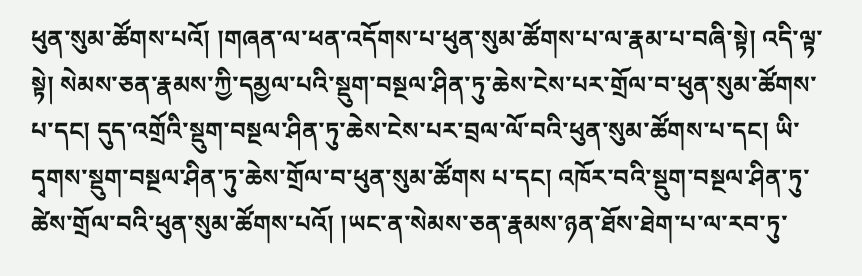ཕུན་སུམ་ཚོགས་པའོ། །གཞན་ལ་ཕན་འདོགས་པ་ཕུན་སུམ་ཚོགས་པ་ལ་རྣམ་པ་བཞི་སྟེ། འདི་ལྟ་སྟེ། སེམས་ཅན་རྣམས་ཀྱི་དམྱལ་པའི་སྡུག་བསྔལ་ཤིན་ཏུ་ཆེས་ངེས་པར་གྲོལ་བ་ཕུན་སུམ་ཚོགས་པ་དང། དུད་འགྲོའི་སྡུག་བསྔལ་ཤིན་ཏུ་ཆེས་ངེས་པར་བྲལ་ལོ་བའི་ཕུན་སུམ་ཚོགས་པ་དང། ཡི་དྭགས་སྡུག་བསྔལ་ཤིན་ཏུ་ཆེས་གྲོལ་བ་ཕུན་སུམ་ཚོགས པ་དང། འཁོར་བའི་སྡུག་བསྔལ་ཤིན་ཏུ་ཚེས་གྲོལ་བའི་ཕུན་སུམ་ཚོགས་པའོ། །ཡང་ན་སེམས་ཅན་རྣམས་ཉན་ཐོས་ཐེག་པ་ལ་རབ་ཏུ་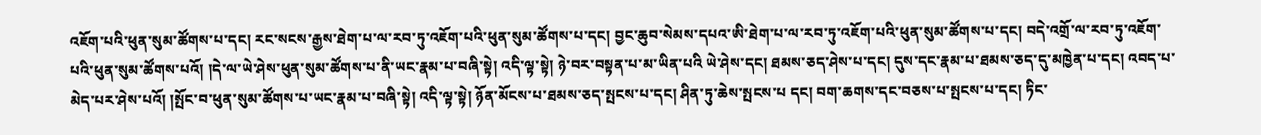འཇོག་པའི་ཕུན་སུམ་ཚོགས་པ་དང། རང་སངས་རྒྱས་ཐེག་པ་ལ་རབ་ཏུ་འཇོག་པའི་ཕུན་སུམ་ཚོགས་པ་དང། བྱང་ཆུབ་སེམས་དཔའ་ཨི་ཐེག་པ་ལ་རབ་ཏུ་འཇོག་པའི་ཕུན་སུམ་ཚོགས་པ་དང། བདེ་འགྲོ་ལ་རབ་ཏུ་འཇོག་པའི་ཕུན་སུམ་ཚོགས་པའོ། །དེ་ལ་ཡེ་ཤེས་ཕུན་སུམ་ཚོགས་པ་ནི་ཡང་རྣམ་པ་བཞི་སྟེ། འདི་ལྟ་སྟེ། ཉེ་བར་བསྟན་པ་མ་ཡིན་པའི ཡེ་ཤེས་དང། ཐམས་ཅད་ཤེས་པ་དང། དུས་དང་རྣམ་པ་ཐམས་ཅད་དུ་མཁྱེན་པ་དང། འབད་པ་མེད་པར་ཤེས་པའོ། །སྤོང་བ་ཕུན་སུམ་ཚོགས་པ་ཡང་རྣམ་པ་བཞི་སྟེ། འདི་ལྟ་སྟེ། ཉོན་མོངས་པ་ཐམས་ཅད་སྤངས་པ་དང། ཤིན་ཏུ་ཆེས་སྤངས་པ དང། བག་ཆགས་དང་བཅས་པ་སྤངས་པ་དང། ཏིང་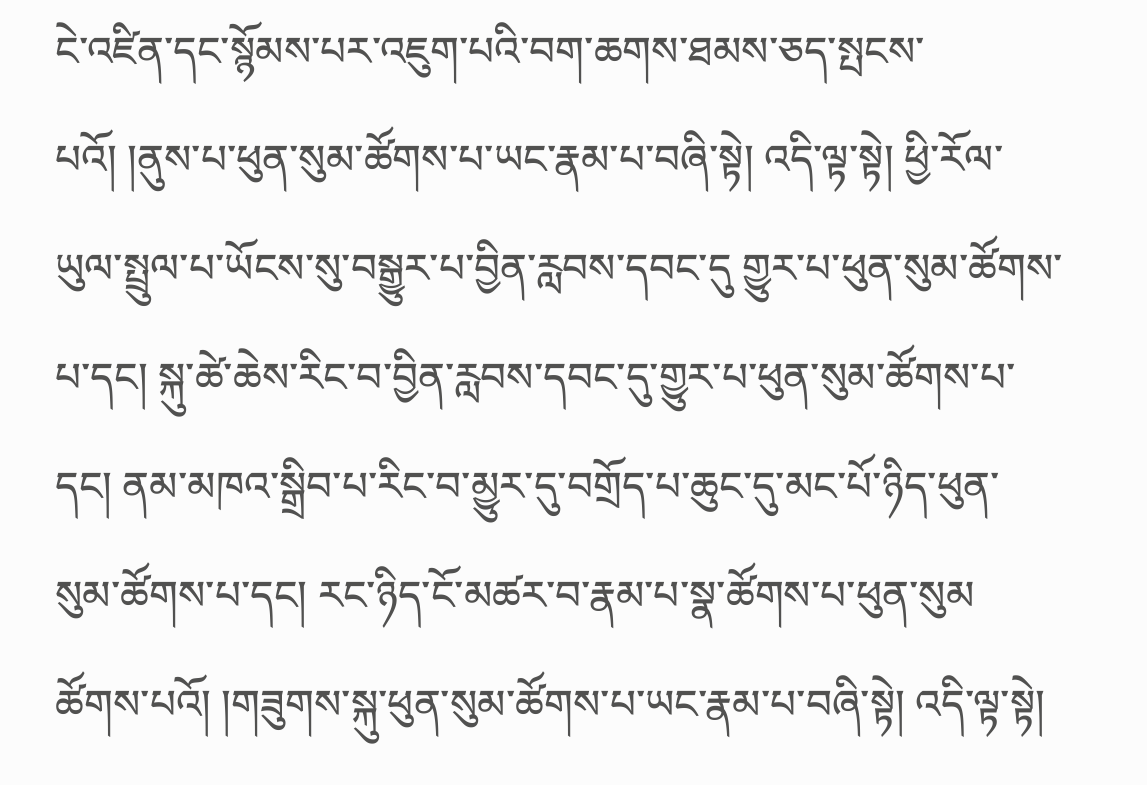ངེ་འཛིན་དང་སྙོམས་པར་འཇུག་པའི་བག་ཆགས་ཐམས་ཅད་སྤངས་པའོ། །ནུས་པ་ཕུན་སུམ་ཚོགས་པ་ཡང་རྣམ་པ་བཞི་སྟེ། འདི་ལྟ་སྟེ། ཕྱི་རོལ་ཡུལ་སྤྲུལ་པ་ཡོངས་སུ་བསྒྱུར་པ་བྱིན་རླབས་དབང་དུ གྱུར་པ་ཕུན་སུམ་ཚོགས་པ་དང། སྐུ་ཚེ་ཆེས་རིང་བ་བྱིན་རླབས་དབང་དུ་གྱུར་པ་ཕུན་སུམ་ཚོགས་པ་དང། ནམ་མཁའ་སྒྲིབ་པ་རིང་བ་མྱུར་དུ་བགྲོད་པ་ཆུང་དུ་མང་པོ་ཉིད་ཕུན་སུམ་ཚོགས་པ་དང། རང་ཉིད་ངོ་མཚར་བ་རྣམ་པ་སྣ་ཚོགས་པ་ཕུན་སུམ ཚོགས་པའོ། །གཟུགས་སྐུ་ཕུན་སུམ་ཚོགས་པ་ཡང་རྣམ་པ་བཞི་སྟེ། འདི་ལྟ་སྟེ།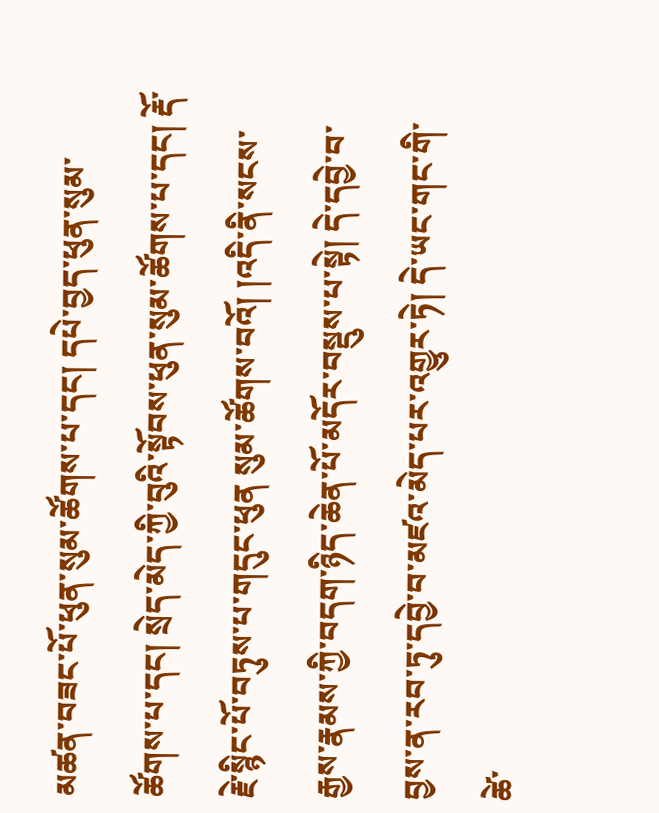མཚན་བཟང་པོ་ཕུན་སུམ་ཚོགས་པ་དང། དཔེ་བྱད་ཕུན་སུམ་ཚོགས་པ་དང། སྲེད་མེད་ཀྱི་བུའི་སྟོབས་ཕུན་སུམ་ཚོགས་པ་དང། རྡོ་རྗེ་སྙིང་པོ་བཏུས་པ་གདུང་ཕུན སུམ་ཚོགས་བའོ། །འདི་ནི་སངས་རྒྱས་རྣམས་ཀྱི་བདག་ཉིད་ཆེན་པོ་མདོར་བསྡུས་པ་སྟེ། དེ་དབྱེ་བ་བྱས་ན་རབ་ཏུ་དབྱེ་བ་མཛའ་མེད་པར་འགྱུར་ཏེ། དེ་ཡང་གང་གི་ཚེ་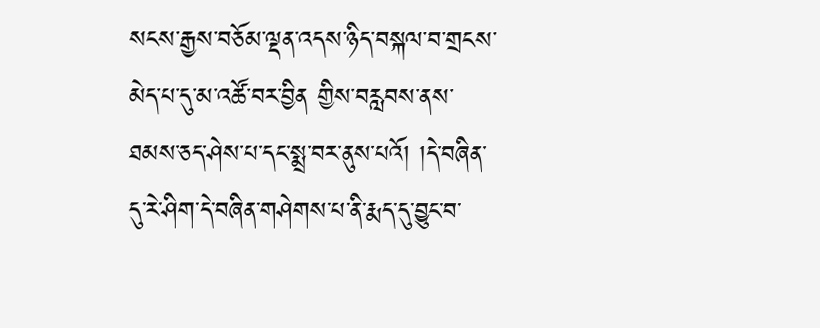སངས་རྒྱས་བཅོམ་ལྡན་འདས་ཉིད་བསྐལ་བ་གྲངས་མེད་པ་དུ་མ་འཚོ་བར་བྱིན གྱིས་བརླབས་ནས་ཐམས་ཅད་ཤེས་པ་དང་སྨྲ་བར་ནུས་པའོ། །དེ་བཞིན་དུ་རེ་ཤིག་དེ་བཞིན་གཤེགས་པ་ནི་རྨད་དུ་བྱུང་བ་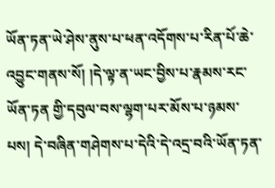ཡོན་ཏན་ཡེ་ཤེས་ནུས་པ་ཕན་འདོགས་པ་རིན་པོ་ཆེ་འབྱུང་གནས་སོ། །དེ་ལྟ་ན་ཡང་བྱིས་པ་རྣམས་རང་ཡོན་ཏན གྱི་དབུལ་བས་ལྷག་པར་མོས་པ་ཉམས་པས། དེ་བཞིན་གཤེགས་པ་དེའི་དེ་འདྲ་བའི་ཡོན་ཏན་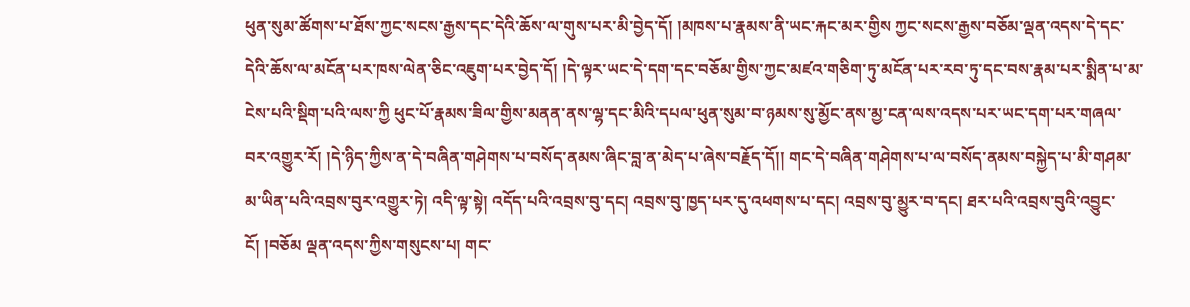ཕུན་སུམ་ཚོགས་པ་ཐོས་ཀྱང་སངས་རྒྱས་དང་དེའི་ཆོས་ལ་གུས་པར་མི་བྱེད་དོ། །མཁས་པ་རྣམས་ནི་ཡང་རྐང་མར་གྱིས ཀྱང་སངས་རྒྱས་བཅོམ་ལྡན་འདས་དེ་དང་དེའི་ཆོས་ལ་མངོན་པར་ཁས་ལེན་ཅིང་འཇུག་པར་བྱེད་དོ། །དེ་ལྟར་ཡང་དེ་དག་དང་བཅོམ་གྱིས་ཀྱང་མཛའ་གཅིག་ཏུ་མངོན་པར་རབ་ཏུ་དང་བས་རྣམ་པར་སྨིན་པ་མ་ངེས་པའི་སྡིག་པའི་ལས་ཀྱི ཕུང་པོ་རྣམས་ཟིལ་གྱིས་མནན་ནས་ལྷ་དང་མིའི་དཔལ་ཕུན་སུམ་བ་ཉམས་སུ་མྱོང་ནས་མྱ་ངན་ལས་འདས་པར་ཡང་དག་པར་གཞལ་བར་འགྱུར་རོ། །དེ་ཉིད་ཀྱིས་ན་དེ་བཞིན་གཤེགས་པ་བསོད་ནམས་ཞིང་བླ་ན་མེད་པ་ཞེས་བརྗོད་དོ།། གང་དེ་བཞིན་གཤེགས་པ་ལ་བསོད་ནམས་བསྐྱེད་པ་མི་གཤམ་མ་ཡིན་པའི་འབྲས་བུར་འགྱུར་ཏེ། འདི་ལྟ་སྟེ། འདོད་པའི་འབྲས་བུ་དང། འབྲས་བུ་ཁྱད་པར་དུ་འཕགས་པ་དང། འབྲས་བུ་མྱུར་བ་དང། ཐར་པའི་འབྲས་བུའི་འབྱུང་ངོ། །བཅོམ ལྡན་འདས་ཀྱིས་གསུངས་པ། གང་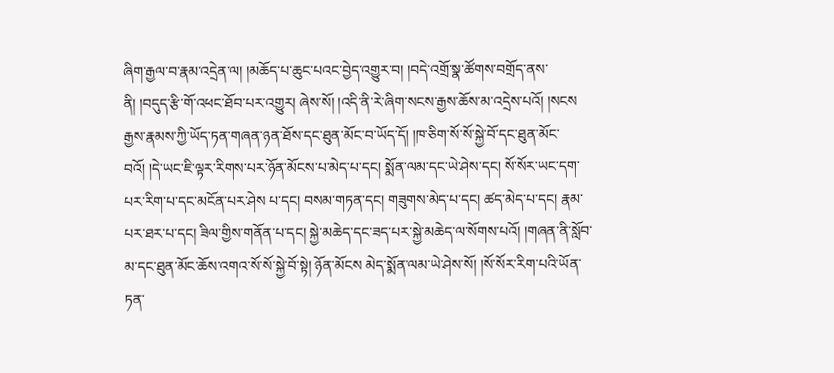ཞིག་རྒྱལ་བ་རྣམ་འདྲེན་ལ། །མཆོད་པ་ཆུང་པའང་བྱེད་འགྱུར་བ། །བདེ་འགྲོ་སྣ་ཚོགས་བགྲོད་ནས་ནི། །བདུད་རྩི་གོ་འཕང་ཐོབ་པར་འགྱུར། ཞེས་སོ། །འདི་ནི་རེ་ཞིག་སངས་རྒྱས་ཆོས་མ་འདྲེས་པའོ། །སངས རྒྱས་རྣམས་ཀྱི་ཡོད་ཏན་གཞན་ཉན་ཐོས་དང་ཐུན་མོང་བ་ཡོད་དོ། །ཁ་ཅིག་སོ་སོ་སྐྱེ་བོ་དང་ཐུན་མོང་བའོ། །དེ་ཡང་ཇི་ལྟར་རིགས་པར་ཉོན་མོངས་པ་མེད་པ་དང། སྨོན་ལམ་དང་ཡེ་ཤེས་དང། སོ་སོར་ཡང་དག་པར་རིག་པ་དང་མངོན་པར་ཤེས པ་དང། བསམ་གཏན་དང། གཟུགས་མེད་པ་དང། ཚད་མེད་པ་དང། རྣམ་པར་ཐར་པ་དང། ཟིལ་གྱིས་གནོན་པ་དང། སྐྱེ་མཆེད་དང་ཟད་པར་སྐྱེ་མཆེད་ལ་སོགས་པའོ། །གཞན་ནི་སློབ་མ་དང་ཐུན་མོང་ཆོས་འགའ་སོ་སོ་སྐྱེ་བོ་སྟེ། ཉོན་མོངས མེད་སྨོན་ལམ་ཡེ་ཤེས་སོ། །སོ་སོར་རིག་པའི་ཡོན་ཏན་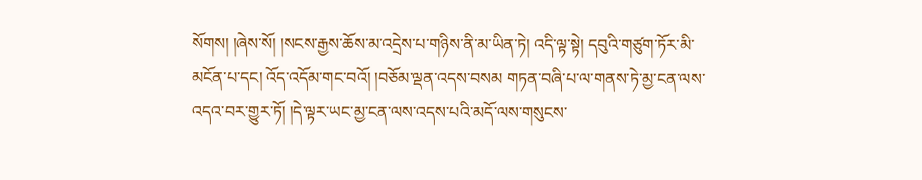སོགས། །ཞེས་སོ། །སངས་རྒྱས་ཆོས་མ་འདྲེས་པ་གཉིས་ནི་མ་ཡིན་ཏེ། འདི་ལྟ་སྟེ། དབུའི་གཙུག་ཏོར་མི་མངོན་པ་དང། འོད་འདོམ་གང་བའོ། །བཅོམ་ལྡན་འདས་བསམ གཏན་བཞི་པ་ལ་གནས་ཏེ་མྱ་ངན་ལས་འདའ་བར་གྱུར་ཏོ། །དེ་ལྟར་ཡང་མྱ་ངན་ལས་འདས་པའི་མདོ་ལས་གསུངས་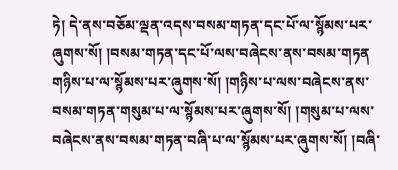ཏེ། དེ་ནས་བཅོམ་ལྡན་འདས་བསམ་གཏན་དང་པོ་ལ་སྙོམས་པར་ཞུགས་སོ། །བསམ་གཏན་དང་པོ་ལས་བཞེངས་ནས་བསམ་གཏན གཉིས་པ་ལ་སྙོམས་པར་ཞུགས་སོ། །གཉིས་པ་ལས་བཞེངས་ནས་བསམ་གཏན་གསུམ་པ་ལ་སྙོམས་པར་ཞུགས་སོ། །གསུམ་པ་ལས་བཞེངས་ནས་བསམ་གཏན་བཞི་པ་ལ་སྙོམས་པར་ཞུགས་སོ། །བཞི་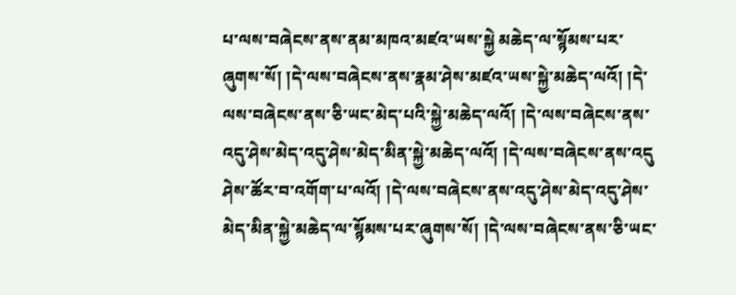པ་ལས་བཞེངས་ནས་ནམ་མཁའ་མཛའ་ཡས་སྐྱེ མཆེད་ལ་སྙོམས་པར་ཞུགས་སོ། །དེ་ལས་བཞེངས་ནས་རྣམ་ཤེས་མཛའ་ཡས་སྐྱེ་མཆེད་ལའོ། །དེ་ལས་བཞེངས་ནས་ཅི་ཡང་མེད་པའི་སྐྱེ་མཆེད་ལའོ། །དེ་ལས་བཞེངས་ནས་འདུ་ཤེས་མེད་འདུ་ཤེས་མེད་མིན་སྐྱེ་མཆེད་ལའོ། །དེ་ལས་བཞེངས་ནས་འདུ ཤེས་ཚོར་བ་འགོག་པ་ལའོ། །དེ་ལས་བཞེངས་ནས་འདུ་ཤེས་མེད་འདུ་ཤེས་མེད་མིན་སྐྱེ་མཆེད་ལ་སྙོམས་པར་ཞུགས་སོ། །དེ་ལས་བཞེངས་ནས་ཅི་ཡང་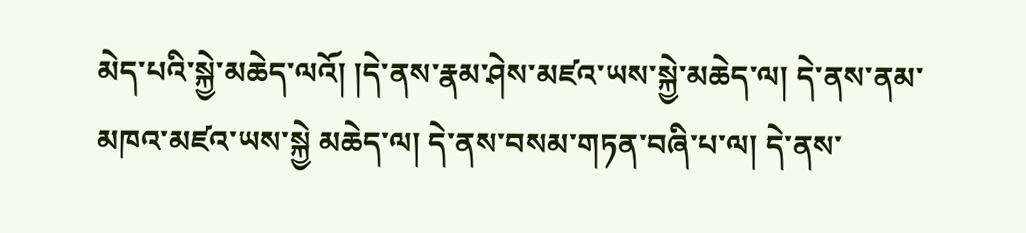མེད་པའི་སྐྱེ་མཆེད་ལའོ། །དེ་ནས་རྣམ་ཤེས་མཛའ་ཡས་སྐྱེ་མཆེད་ལ། དེ་ནས་ནམ་མཁའ་མཛའ་ཡས་སྐྱེ མཆེད་ལ། དེ་ནས་བསམ་གཏན་བཞི་པ་ལ། དེ་ནས་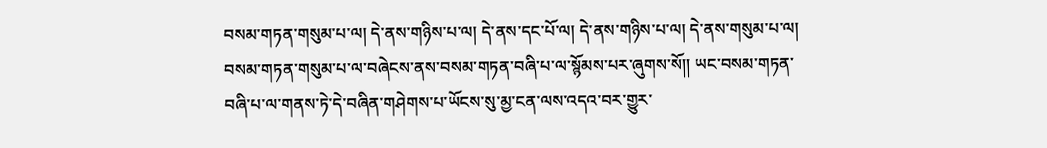བསམ་གཏན་གསུམ་པ་ལ། དེ་ནས་གཉིས་པ་ལ། དེ་ནས་དང་པོ་ལ། དེ་ནས་གཉིས་པ་ལ། དེ་ནས་གསུམ་པ་ལ། བསམ་གཏན་གསུམ་པ་ལ་བཞེངས་ནས་བསམ་གཏན་བཞི་པ་ལ་སྙོམས་པར་ཞུགས་སོ།། ཡང་བསམ་གཏན་བཞི་པ་ལ་གནས་ཏེ་དེ་བཞིན་གཤེགས་པ་ཡོངས་སུ་མྱ་ངན་ལས་འདའ་བར་གྱུར་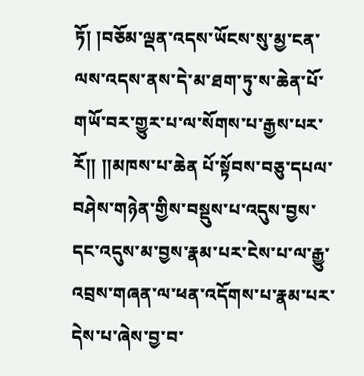ཏོ། །བཅོམ་ལྡན་འདས་ཡོངས་སུ་མྱ་ངན་ལས་འདས་ནས་དེ་མ་ཐག་ཏུ་ས་ཆེན་པོ་གཡོ་བར་གྱུར་པ་ལ་སོགས་པ་རྒྱས་པར་རོ།། །།མཁས་པ་ཆེན པོ་སྟོབས་བཅུ་དཔལ་བཤེས་གཉེན་གྱིས་བསྡུས་པ་འདུས་བྱས་དང་འདུས་མ་བྱས་རྣམ་པར་ངེས་པ་ལ་རྒྱུ་འབྲས་གཞན་ལ་ཕན་འདོགས་པ་རྣམ་པར་དེས་པ་ཞེས་བྱ་བ་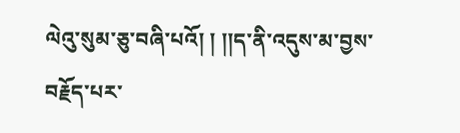ལེའུ་སུམ་ཅུ་བཞི་པའོ། ། །།ད་ནི་འདུས་མ་བྱས་བརྗོད་པར་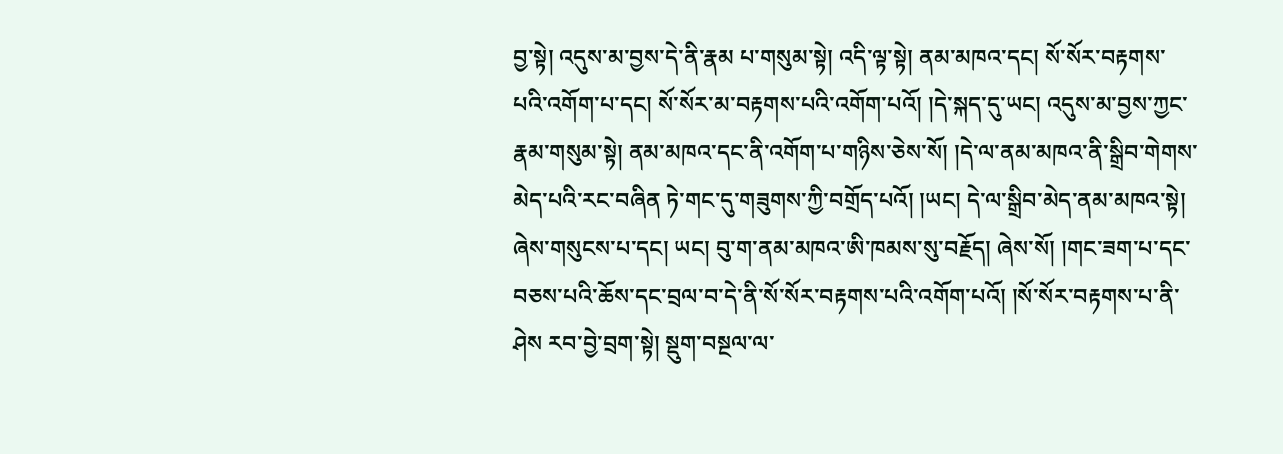བྱ་སྟེ། འདུས་མ་བྱས་དེ་ནི་རྣམ པ་གསུམ་སྟེ། འདི་ལྟ་སྟེ། ནམ་མཁའ་དང། སོ་སོར་བརྟགས་པའི་འགོག་པ་དང། སོ་སོར་མ་བརྟགས་པའི་འགོག་པའོ། །དེ་སྐད་དུ་ཡང། འདུས་མ་བྱས་ཀྱང་རྣམ་གསུམ་སྟེ། ནམ་མཁའ་དང་ནི་འགོག་པ་གཉིས་ཅེས་སོ། །དེ་ལ་ནམ་མཁའ་ནི་སྒྲིབ་གེགས་མེད་པའི་རང་བཞིན ཏེ་གང་དུ་གཟུགས་ཀྱི་བགྲོད་པའོ། །ཡང། དེ་ལ་སྒྲིབ་མེད་ནམ་མཁའ་སྟེ། ཞེས་གསུངས་པ་དང། ཡང། བུ་ག་ནམ་མཁའ་ཨི་ཁམས་སུ་བརྗོད། ཞེས་སོ། །གང་ཟག་པ་དང་བཅས་པའི་ཆོས་དང་བྲལ་བ་དེ་ནི་སོ་སོར་བརྟགས་པའི་འགོག་པའོ། །སོ་སོར་བརྟགས་པ་ནི་ཤེས རབ་བྱེ་བྲག་སྟེ། སྡུག་བསྔལ་ལ་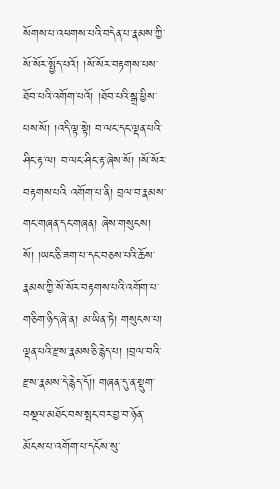སོགས་པ་འཕགས་པའི་བདེན་པ་རྣམས་ཀྱི་སོ་སོར་སྤྱོད་པའོ། །སོ་སོར་བརྟགས་པས་ཐོབ་པའི་འགོག་པའོ། །ཐོབ་པའི་སྒྲ་ཕྱིས་པས་སོ། །འདི་ལྟ་སྟེ། བ་ལང་དང་ལྡན་པའི་ཤིང་རྟ་ལ། བ་ལང་ཤིང་རྟ་ཞེས་སོ། །སོ་སོར་བརྟགས་པའི འགོག་པ་ནི། བྲལ་བ་རྣམས་གང་གཞན་དང་གཞན། ཞེས་གསུངས། སོ། །ཡང་ཅི་ཟག་པ་དང་བཅས་པའི་ཆོས་རྣམས་ཀྱི་སོ་སོར་བརྟགས་པའི་འགོག་པ་གཅིག་ཉིད་ཞེ་ན། མ་ཡིན་ཏེ། གསུངས་པ། ལྡན་པའི་རྫས་རྣམས་ཅི་རྙེད་པ། །བྲལ་བའི་རྫས་རྣམས་དེ་རྙེད་དོ།། གཞན་དུ་ན་སྡུག་བསྔལ་མཐོང་བས་སྤང་བར་བྱ་བ་ཉོན་མོངས་པ་འགོག་པ་དངོས་སུ་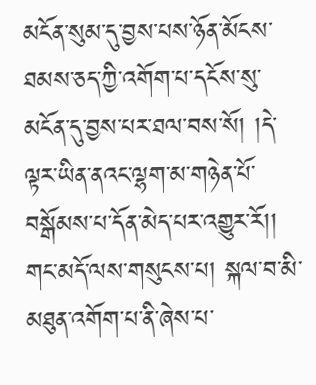མངོན་སུམ་དུ་བྱས་པས་ཉོན་མོངས་ཐམས་ཅད་ཀྱི་འགོག་པ་དངོས་སུ་མངོན་དུ་བྱས་པར་ཐལ་བས་སོ། །དེ་ལྟར་ཡིན་ནའང་ལྷག་མ་གཉེན་པོ་བསྒོམས་པ་དོན་མེད་པར་འགྱུར་རོ།། གང་མདོ་ལས་གསུངས་པ། སྐལ་བ་མི་མཐུན་འགོག་པ་ནི་ཞེས་པ་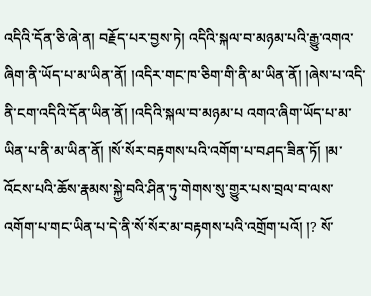འདིའི་དོན་ཅི་ཞེ་ན། བརྗོད་པར་བྱས་ཏེ། འདིའི་སྐལ་བ་མཉམ་པའི་རྒྱུ་འགའ་ཞིག་ནི་ཡོད་པ་མ་ཡིན་ནོ། །འདིར་གང་ཁ་ཅིག་གི་ནི་མ་ཡིན་ནོ། །ཞེས་པ་འདི་ནི་ངག་འདིའི་དོན་ཡིན་ནོ། །འདིའི་སྐལ་བ་མཉམ་པ འགའ་ཞིག་ཡོད་པ་མ་ཡིན་པ་ནི་མ་ཡིན་ནོ། །སོ་སོར་བརྟགས་པའི་འགོག་པ་བཤད་ཟིན་ཏོ། །མ་འོངས་པའི་ཆོས་རྣམས་སྐྱེ་བའི་ཤིན་ཏུ་གེགས་སུ་གྱུར་པས་བྲལ་བ་ལས་འགོག་པ་གང་ཡིན་པ་དེ་ནི་སོ་སོར་མ་བརྟགས་པའི་འགྲོག་པའོ། །? སོ་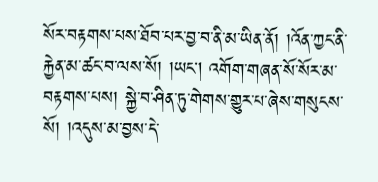སོར་བརྟགས་པས་ཐོབ་པར་བྱ་བ་ནི་མ་ཡིན་ནོ། །འོན་ཀྱང་ནི་རྐྱེན་མ་ཚང་བ་ལས་སོ། །ཡང། འགོག་གཞན་སོ་སོར་མ་བརྟགས་པས། སྐྱེ་བ་ཤིན་ཏུ་གེགས་གྱུར་པ་ཞེས་གསུངས་སོ། །འདུས་མ་བྱས་དེ་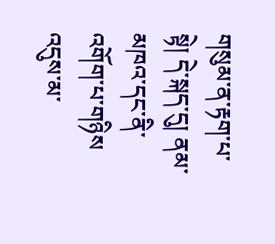གསུམ་ན་རྟག་པ་སྟེ། དེ་སྐད་དུ། ནམ་མཁའ་དང་ནི་འགོག་པ་གཉིས འདུས་མ་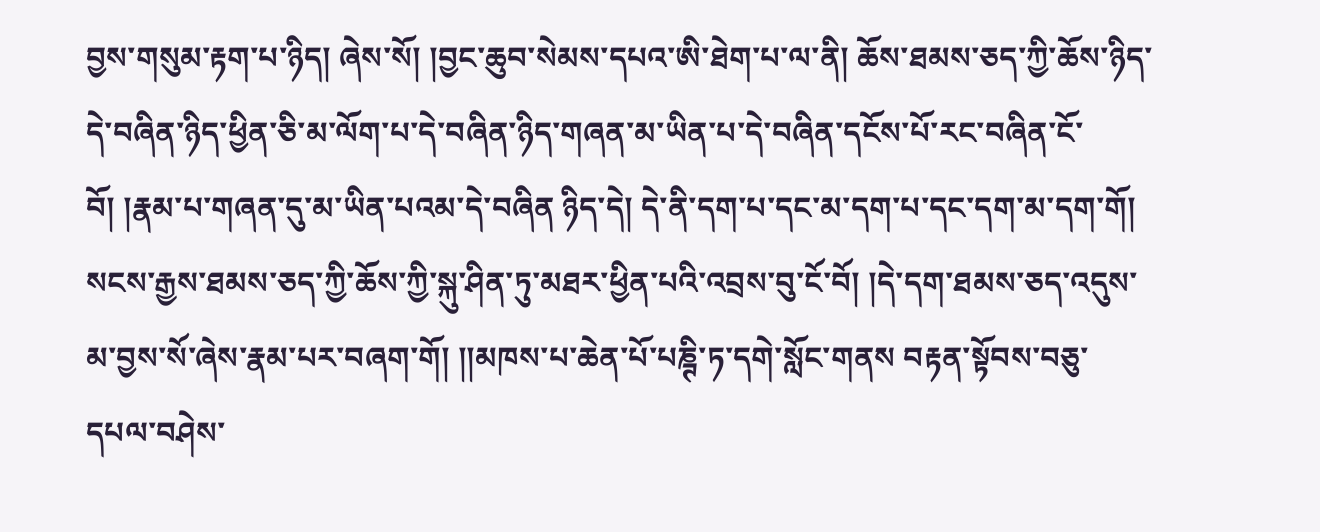བྱས་གསུམ་རྟག་པ་ཉིད། ཞེས་སོ། །བྱང་ཆུབ་སེམས་དཔའ་ཨི་ཐེག་པ་ལ་ནི། ཆོས་ཐམས་ཅད་ཀྱི་ཆོས་ཉིད་དེ་བཞིན་ཉིད་ཕྱིན་ཅི་མ་ལོག་པ་དེ་བཞིན་ཉིད་གཞན་མ་ཡིན་པ་དེ་བཞིན་དངོས་པོ་རང་བཞིན་ངོ་བོ། །རྣམ་པ་གཞན་དུ་མ་ཡིན་པའམ་དེ་བཞིན ཉིད་དེ། དེ་ནི་དག་པ་དང་མ་དག་པ་དང་དག་མ་དག་གོ། སངས་རྒྱས་ཐམས་ཅད་ཀྱི་ཆོས་ཀྱི་སྐུ་ཤིན་ཏུ་མཐར་ཕྱིན་པའི་འབྲས་བུ་ངོ་བོ། །དེ་དག་ཐམས་ཅད་འདུས་མ་བྱས་སོ་ཞེས་རྣམ་པར་བཞག་གོ། །།མཁས་པ་ཆེན་པོ་པཎྚི་ཏ་དགེ་སློང་གནས བརྟན་སྟོབས་བཅུ་དཔལ་བཤེས་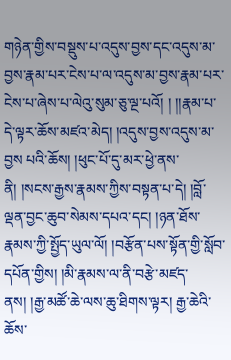གཉེན་གྱིས་བསྡུས་པ་འདུས་བྱས་དང་འདུས་མ་བྱས་རྣམ་པར་ངེས་པ་ལ་འདུས་མ་བྱས་རྣམ་པར་ངེས་པ་ཞེས་པ་ལེའུ་སུམ་ཅུ་ལྔ་པའོ། ། །།རྣམ་པ་དེ་ལྟར་ཆོས་མཛའ་མེད། །འདུས་བྱས་འདུས་མ་བྱས པའི་ཆོས། །ཕུང་པོ་དུ་མར་ཕྱེ་ནས་ནི། །སངས་རྒྱས་རྣམས་ཀྱིས་བསྟན་པ་དེ། །བློ་ལྡན་བྱང་ཆུབ་སེམས་དཔའ་དང། །ཉན་ཐོས་རྣམས་ཀྱི་སྤྱོད་ཡུལ་ལོ། །བརྩོན་པས་སྟོན་གྱི་སློབ་དཔོན་གྱིས། །མི་རྣམས་ལ་ནི་བརྩེ་མཛད་ནས། །རྒྱ་མཚོ་ཆེ་ལས་ཆུ་ཐིགས་ལྟར། རྒྱ་ཆེའི་ཆོས་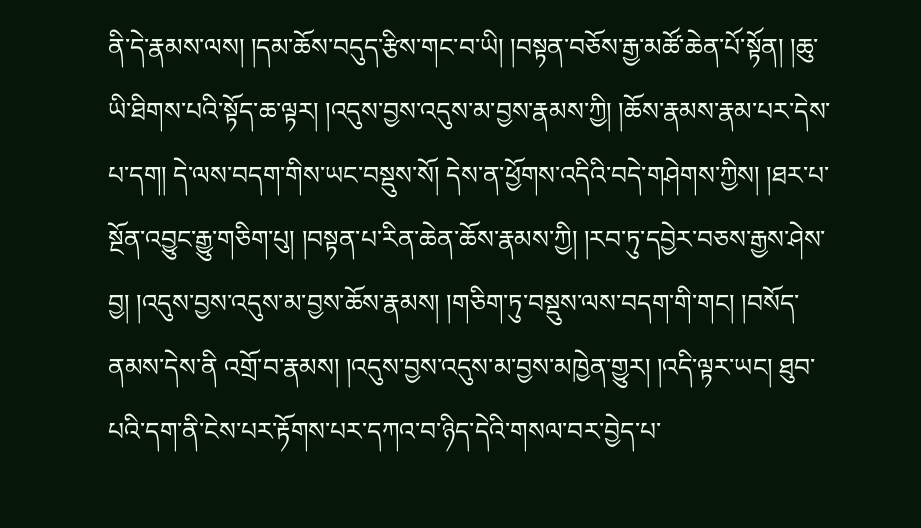ནི་དེ་རྣམས་ལས། །དམ་ཆོས་བདུད་རྩིས་གང་བ་ཡི། །བསྟན་བཅོས་རྒྱ་མཚོ་ཆེན་པོ་སྟོན། །ཆུ་ཡི་ཐིགས་པའི་སྟོད་ཆ་ལྟར། །འདུས་བྱས་འདུས་མ་བྱས་རྣམས་ཀྱི། །ཆོས་རྣམས་རྣམ་པར་དེས་པ་དག། དེ་ལས་བདག་གིས་ཡང་བསྡུས་སོ། དེས་ན་ཕྱོགས་འདིའི་བདེ་གཤེགས་ཀྱིས། །ཐར་པ་སྔོན་འབྱུང་རྒྱུ་གཅིག་པུ། །བསྟན་པ་རིན་ཆེན་ཆོས་རྣམས་ཀྱི། །རབ་ཏུ་དབྱེར་བཅས་རྒྱས་ཤེས་བྱ། །འདུས་བྱས་འདུས་མ་བྱས་ཆོས་རྣམས། །གཅིག་ཏུ་བསྡུས་ལས་བདག་གི་གང། །བསོད་ནམས་དེས་ནི འགྲོ་བ་རྣམས། །འདུས་བྱས་འདུས་མ་བྱས་མཁྱེན་གྱུར། །འདི་ལྟར་ཡང། ཐུབ་པའི་དག་ནི་ངེས་པར་རྟོགས་པར་དཀའ་བ་ཉིད་དེའི་གསལ་བར་བྱེད་པ་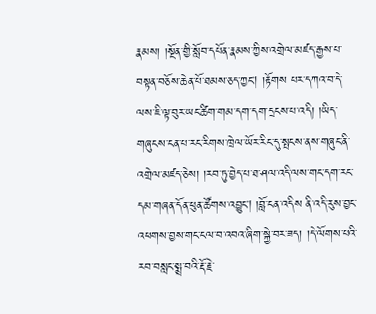རྣམས། །སྔོན་གྱི་སློབ་དཔོན་རྣམས་ཀྱིས་འགྲེལ་མཛད་རྒྱས་པ་བསྟན་བཅོས་ཆེན་པོ་ཐམས་ཅད་ཀྱང། །རྟོགས པར་དཀའ་བ་དེ་ལས་ཇི་ལྟ་བུར་ཡང་ཚིག་གམ་དག་དག་དྲངས་པ་འདི། །ཡིད་གཞུངས་ངན་པ་རང་རིགས་ཁྲེལ་ཡོར་རིང་དུ་སྤངས་ནས་གཞུང་ནི་འགྲེལ་མཛད་ཅེས། །རབ་ཏུ་བྱེད་པ་ཐ་ཤལ་འདི་ལས་གང་དག་རང་དམ་གཞན་དོན་ཕུན་ཚོགས་འབྱུང། །བློ་ངན་འདིས ནི་འདི་རུས་བྱང་འཕགས་བྱས་གང་ངལ་བ་འབའ་ཞིག་སྐྱེ་བར་ཟད། །དེ་ལོགས་པའི་རབ་བསླང་སྨྲ་བའི་རྡོ་རྗེ་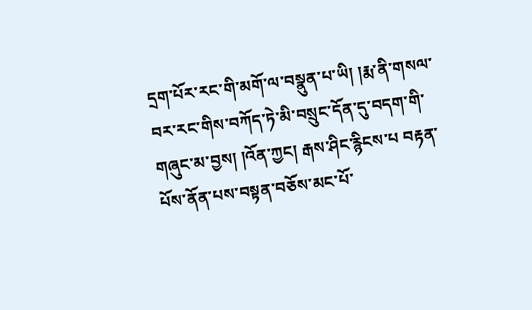དྲག་པོར་རང་གི་མགོ་ལ་བསྣུན་པ་ཡི། །རྨ་ནི་གསལ་བར་རང་གིས་བཀོད་ཏེ་མི་བསྲུང་དོན་དུ་བདག་གི་གཞུང་མ་བྱས། །འོན་ཀྱང། རྒས་ཤིང་རྙིངས་པ བརྟན་པོས་ནོན་པས་བསྟན་བཅོས་མང་པོ་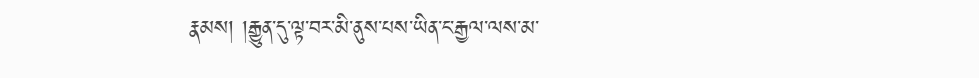རྣམས། །རྒྱུན་དུ་ལྟ་བར་མི་ནུས་པས་ཡིན་ང་རྒྱལ་ལས་མ་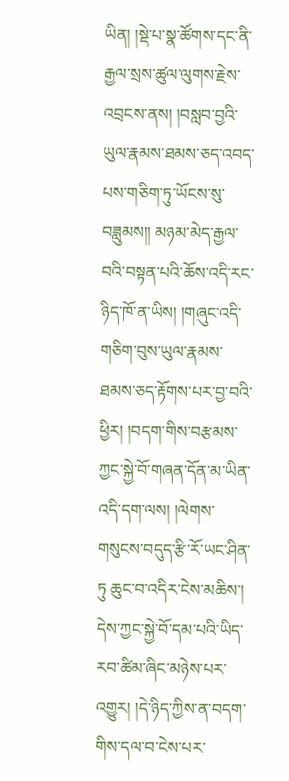ཡིན། །སྡེ་པ་སྣ་ཚོགས་དང་ནི་རྒྱལ་སྲས་ཚུལ་ལུགས་རྗེས་འབྲངས་ནས། །བསླབ་བྱའི་ཡུལ་རྣམས་ཐམས་ཅད་འབད་པས་གཅིག་ཏུ་ཡོངས་སུ་བཟླུམས།། མཉམ་མེད་རྒྱལ་བའི་བསྟན་པའི་ཆོས་འདི་རང་ཉིད་ཁོ་ན་ཡིས། །གཞུང་འདི་གཅིག་བུས་ཡུལ་རྣམས་ཐམས་ཅད་རྟོགས་པར་བྱ་བའི་ཕྱིར། །བདག་གིས་བརྩམས་ཀྱང་སྐྱེ་བོ་གཞན་དོན་མ་ཡིན་འདི་དག་ལས། །ལེགས་གསུངས་བདུད་རྩི་རོ་ཡང་ཤིན་ཏུ ཆུང་བ་འདིར་ངེས་མཆིས་། དེས་ཀྱང་སྐྱེ་བོ་དམ་པའི་ཡིད་རབ་ཚིམ་ཞིང་མཉེས་པར་འགྱུར། །དེ་ཉིད་ཀྱིས་ན་བདག་གིས་དལ་བ་ངེས་པར་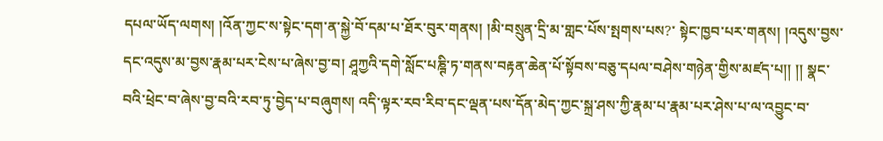དཔལ་ཡོད་ལགས། །འོན་ཀྱང་ས་སྟེང་དག་ན་སྐྱེ་བོ་དམ་པ་ཐོར་བུར་གནས། །མི་བསྲུན་དྲི་མ་གླང་པོས་སྤགས་པས?་ སྟེང་ཁྱབ་པར་གནས། །འདུས་བྱས་དང་འདུས་མ་བྱས་རྣམ་པར་ངེས་པ་ཞེས་བྱ་བ། ཤཱཀྱའི་དགེ་སློང་པཎྚི་ཏ་གནས་བརྟན་ཆེན་པོ་སྟོབས་བཅུ་དཔལ་བཤེས་གཉེན་གྱིས་མཛད་པ།། །། སྣང་བའི་ཕྲེང་བ་ཞེས་བྱ་བའི་རབ་ཏུ་བྱེད་པ་བཞུགས། འདི་ལྟར་རབ་རིབ་དང་ལྡན་པས་དོན་མེད་ཀྱང་སྐྲ་ཤས་ཀྱི་རྣམ་པ་རྣམ་པར་ཤེས་པ་ལ་འབྱུང་བ་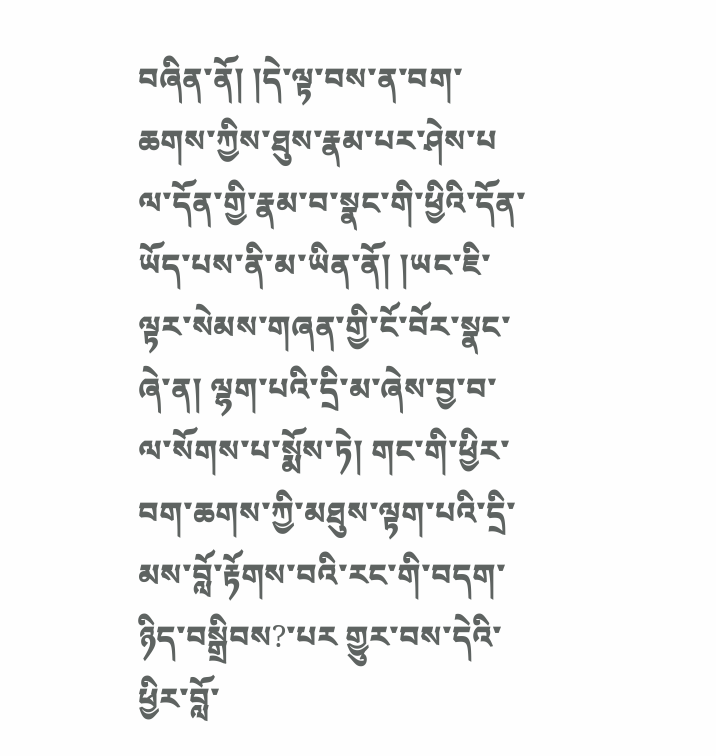བཞིན་ནོ། །དེ་ལྟ་བས་ན་བག་ཆགས་ཀྱིས་ཐུས་རྣམ་པར་ཤེས་པ ལ་དོན་གྱི་རྣམ་བ་སྣང་གི་ཕྱིའི་དོན་ཡོད་པས་ནི་མ་ཡིན་ནོ། །ཡང་ཇི་ལྟར་སེམས་གཞན་གྱི་ངོ་བོར་སྣང་ཞེ་ན། ལྷག་པའི་དྲི་མ་ཞེས་བྱ་བ་ལ་སོགས་པ་སྨོས་ཏེ། གང་གི་ཕྱིར་བག་ཆགས་ཀྱི་མཐུས་ལྟག་པའི་དྲི་མས་བློ་རྟོགས་བའི་རང་གི་བདག་ཉིད་བསྒྲིབས?་པར གྱུར་བས་དེའི་ཕྱིར་བློ་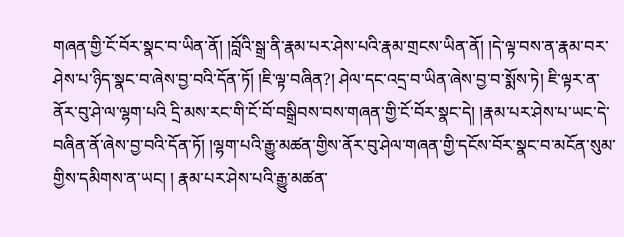གཞན་གྱི་ངོ་བོར་སྣང་བ་ཡིན་ནོ། །བློའི་སྒྲ་ནི་རྣམ་པར་ཤེས་པའི་རྣམ་གྲངས་ཡིན་ནོ། །དེ་ལྟ་བས་ན་རྣམ་བར་ཤེས་པ་ཉིད་སྣང་བ་ཞེས་བྱ་བའི་དོན་ཏོ། །ཇི་ལྟ་བཞིན?། ཤེལ་དང་འདྲ་བ་ཡིན་ཞེས་བྱ་བ་སྨོས་ཏེ། ཇི་ལྟར་ན་ནོར་བུ་ཤེ་ལ་ལྷག་པའི དྲི་མས་རང་གི་ངོ་བོ་བསྒྲིབས་བས་གཞན་གྱི་ངོ་བོར་སྣང་དེ། །རྣམ་པར་ཤེས་པ་ཡང་དེ་བཞིན་ནོ་ཞེས་བྱ་བའི་དོན་ཏོ། །ལྷག་པའི་རྒྱུ་མཚན་གྱིས་ནོར་བུ་ཤེལ་གཞན་གྱི་དངོས་བོར་སྣང་བ་མངོན་སུམ་གྱིས་དམིགས་ན་ཡང། ། རྣམ་པར་ཤེས་པའི་རྒྱུ་མཚན་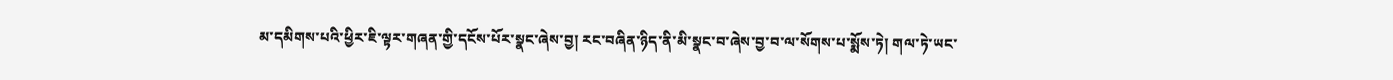མ་དམིགས་པའི་ཕྱིར་ཇི་ལྟར་གཞན་གྱི་དངོས་པོར་སྣང་ཞེས་བྱ། རང་བཞིན་ཉིད་ནི་མི་སྣང་བ་ཞེས་བྱ་བ་ལ་སོགས་པ་སྨོས་ཏེ། གལ་ཏེ་ཡང་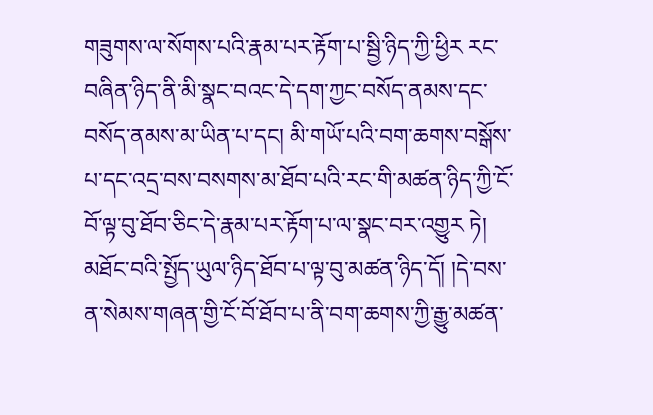གཟུགས་ལ་སོགས་པའི་རྣམ་པར་རྟོག་པ་སྦྱི་ཉིད་ཀྱི་ཕྱིར རང་བཞིན་ཉིད་ནི་མི་སྣང་བའང་དེ་དག་ཀྱང་བསོད་ནམས་དང་བསོད་ནམས་མ་ཡིན་པ་དང། མི་གཡོ་པའི་བག་ཆགས་བསྒོས་པ་དང་འདྲ་བས་བསགས་མ་ཐོབ་པའི་རང་གི་མཚན་ཉིད་ཀྱི་ངོ་བོ་ལྟ་བུ་ཐོབ་ཅིང་དེ་རྣམ་པར་རྟོག་པ་ལ་སྣང་བར་འགྱུར ཏེ། མཐོང་བའི་སྤྱོད་ཡུལ་ཉིད་ཐོབ་པ་ལྟ་བུ་མཚན་ཉིད་དོ། །དེ་བས་ན་སེམས་གཞན་གྱི་ངོ་བོ་ཐོབ་པ་ནི་བག་ཆགས་ཀྱི་རྒྱུ་མཚན་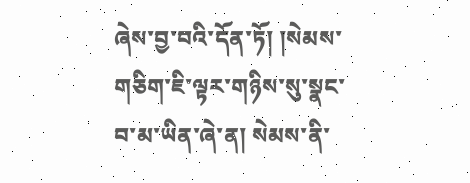ཞེས་བྱ་བའི་དོན་ཏོ། །སེམས་གཅིག་ཇི་ལྟར་གཉིས་སུ་སྣང་བ་མ་ཡིན་ཞེ་ན། སེམས་ནི་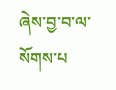ཞེས་བྱ་བ་ལ་སོགས་པ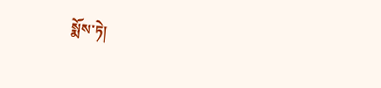སྨོས་ཏེ།